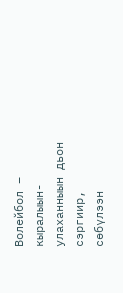Волейбол – кыралыын-улаханныын дьон сэргиир, сөбүлээн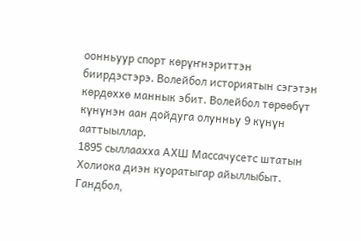оонньуур спорт көрүҥнэриттэн биирдэстэрэ. Волейбол историятын сэгэтэн көрдөххө маннык эбит. Волейбол төрөөбүт күнүнэн аан дойдуга олунньу 9 күнүн ааттыыллар.
1895 сыллаахха АХШ Массачусетс штатын Холиока диэн куоратыгар айыллыбыт. Гандбол,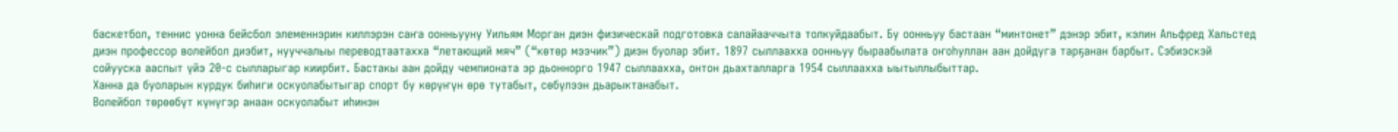баскетбол, теннис уонна бейсбол элеменнэрин киллэрэн саҥа оонньууну Уильям Морган диэн физическай подготовка салайааччыта толкуйдаабыт. Бу оонньуу бастаан “минтонет” дэнэр эбит, кэлин Альфред Хальстед диэн профессор волейбол диэбит, нууччалыы переводтаатахха “летающий мяч” (“көтөр мээчик”) диэн буолар эбит. 1897 сыллаахха оонньуу быраабылата оҥоһуллан аан дойдуга тарҕанан барбыт. Сэбиэскэй сойууска ааспыт үйэ 20-с сылларыгар киирбит. Бастакы аан дойду чемпионата эр дьоннорго 1947 сыллаахха, онтон дьахталларга 1954 сыллаахха ыытыллыбыттар.
Ханна да буоларын курдук биһиги оскуолабытыгар спорт бу көрүҥүн өрө тутабыт, сөбүлээн дьарыктанабыт.
Волейбол төрөөбүт күнүгэр анаан оскуолабыт иһинэн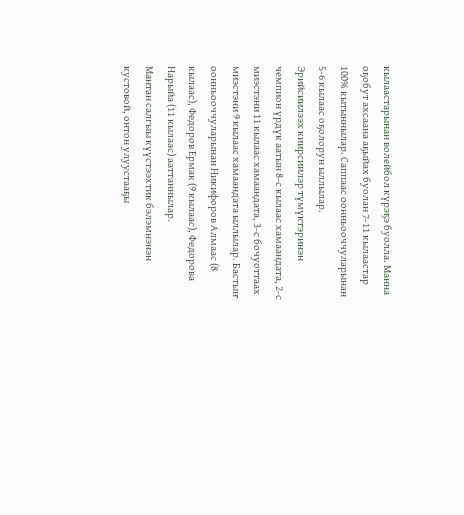кылаастарынан волейбол күрэҕэ буолла. Манна оҕобут ахсаана аҕыйах буолан 7-11 кылаастар 100% кытыннылар. Саппаас оонньооччуларынан 5-6 кылаас оҕолорун ыллылар.
Эрийсиилээх киирсиилэр түмүктэринэн чемпион үрдүк аатын 8-с кылаас хамаандата, 2-с миэстэни 11 кылаас хамаандата, 3-с бочуоттаах миэстэни 9 кылаас хамаандата ыллылар. Бастыҥ оонньооччуларынан Никифоров Алмаас (8 кылаас), Федоров Ермак (9 кылаас), Федорова Нарыйа (11 кылаас) ааттаннылар.
Мантан салгыы күүстээхтик бэлэмнэнэн кустовой, онтон улуустааҕы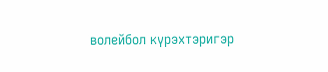волейбол күрэхтэригэр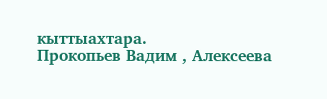кыттыахтара.
Прокопьев Вадим , Алексеева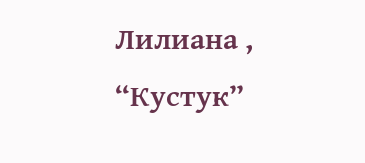Лилиана ,
“Кустук”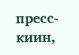пресс-киин,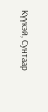Күүкэй, Сунтаар